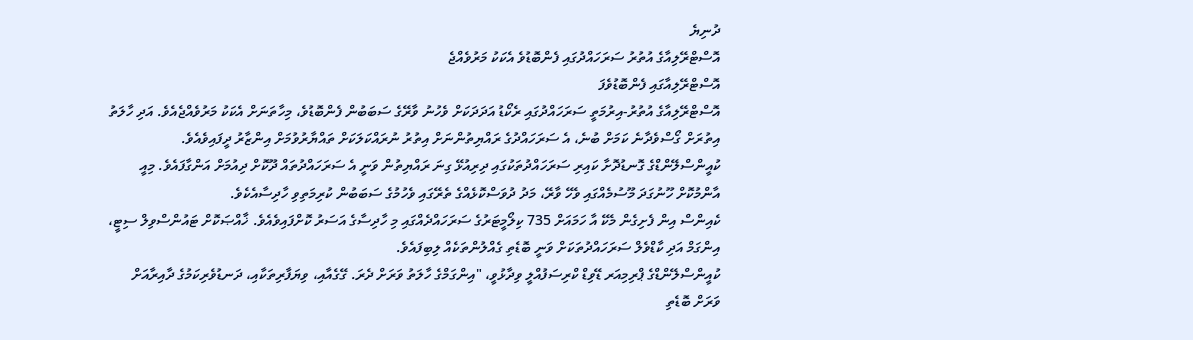ދުނިޔެ
އޮސްޓްރޭލިއާގެ އުތުރު ސަރަހައްދުގައި ފެންބޮޑުވެ އެކަކު މަރުވެއްޖެ
އޮސްޓްރޭލިއާގައި ފެންބޮޑުވެފަ
އޮސްޓްރޭލިއާގެ އުތުރު-އިރުމަތީ ސަރަހައްދުގައި ރެކޯޑު އަދަދަކަށް ވެހުނު ވާރޭގެ ސަބަބުން ފެންބޮޑުވެ، މިހާތަނަށް އެކަކު މަރުވެއްޖެއެވެ. އަދި ހާލަތު އިތުރަށް ގޯސްވެދާނެ ކަމަށް ބުނެ، އެ ސަރަހައްދުގެ ރައްޔިތުންނަށް އިތުރު ނުރައްކަލަކަށް ތައްޔާރުވުމަށް އިންޒާރު ދީފައިވެއެވެ.
ކުއީންސްލޭންޑްގެ ގޮނޑުދޮށާ ކައިރި ސަރަހައްދުތަކުގައި ދިރިއުޅޭ ގިނަ ރައްޔިތުން ވަނީ އެ ސަރަހައްދުތައް ދޫކޮށް ދިއުމަށް އަންގާފައެވެ. މިއީ އާންމުކޮށް ހޫނުގަދަ މޫސުމެއްގައި ވެހޭ ވާރޭ، މަދު ދުވަސްކޮޅެއްގެ ތެރޭގައި ވެހުމުގެ ސަބަބުން ކުރިމަތިވި ހާދިސާއެކެވެ.
ކެއިންސް އިން ފެށިގެން މެކޭ އާ ހަމައަށް 735 ކިލޯމީޓަރުގެ ސަރަހައްދެއްގައި މި ހާދިސާގެ އަސަރު ކޮށްފައިވެއެވެ. ޚާއްޞަކޮށް ޓައުންސްވިލް ސިޓީ، އިންގަމް އަދި ކާޑްވެލް ސަރަހައްދުތަކަށް ވަނީ ބޮޑެތި ގެއްލުންތަކެއް ލިބިފައެވެ.
ކުއީންސްލޭންޑްގެ ޕްރިމިއަރ ޑޭވިޑް ކްރިސަފުއްލީ ވިދާޅުވީ، "އިންގަމްގެ ހާލަތު ވަރަށް ދެރަ. ގޭގެއާއި، ވިޔަފާރިތަކާއި، ދަނޑުވެރިކަމުގެ ދާއިރާއަށް ވަރަށް ބޮޑެތި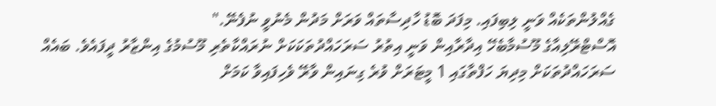ގެއްލުންތަކެއް ވަނީ ލިބިފައި. މިފަދަ ބޮޑު ހާދިސާތައް ވަރަށް މަދުން މެނުވީ ނުފެނޭ."
އޮސްޓްރޭލިއާގެ މޫސުމާބެހޭ އިދާރާއިން ވަނީ އިތުރު ސަރަހައްދުތަކަކަށް ނުރައްކާތެރި މޫސުމުގެ އިންޒާރު ދީފައެވެ. ބައެއް ސަރަހައްދުތަކަށް މިދިޔަ ހަފްތާގައި 1 މީޓަރަށް ވުރެ ގިނައިން ވާރޭ ވެހިފައިވާ ކަމަށް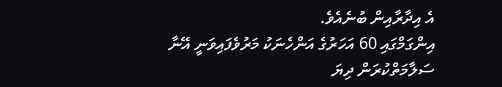އެ އިދާރާއިން ބުނެއެވެ.
އިންގަމްގައި 60 އަހަރުގެ އަންހެނަކު މަރުވެފައިވަނީ އޭނާ ސަލާމަތްކުރަން ދިޔަ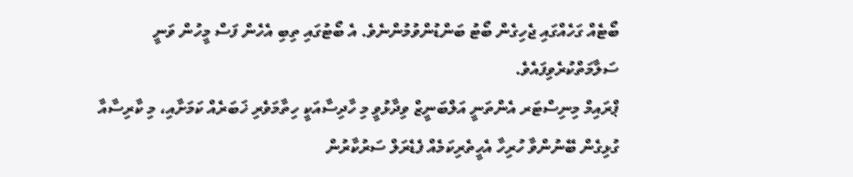ބޯޓެއް ގަހެއްގައި ޖެހިގެން ބޯޓު ބަންޑުންވުމުންނެވެ. އެ ބޯޓުގައި ތިބި އެހެން ފަސް މީހުން ވަނީ ސަލާމަތްކުރެވިފައެވެ.
ޕްރައިމް މިނިސްޓަރ އެންތަނީ އަލްބަނީޒް ވިދާޅުވީ މި ހާދިސާއަކީ ހިތާމަވެރި ޚަބަރެއް ކަމަށާއި، މި ކާރިސާއާ ގުޅިގެން ބޭނުންވާ ހުރިހާ އެހީތެރިކަމެއް ފެޑެރަލް ސަރުކާރުން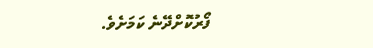ފޯރުކޮށްދޭނެ ކަމަށެވެ.